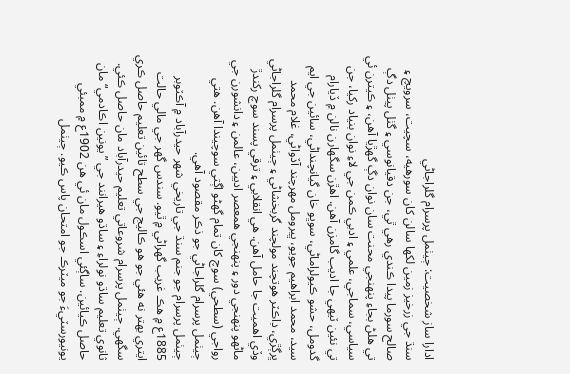ادارا ساز شخصيت: ڄيٺمل پرسرام گلراجاڻي
سنڌ جي زرخيز زمين لکھا سالن کان سورھيه، سچيت، سرويچ ۽ صالح سورما پيدا ڪندي رھي ٿي، جن دقيانوسي ۽ گٺل پيٺل دڳ تي ھلڻ بجاءِ پنھنجي محنت سان نوان دڳ گهڙيا آھن، ۽ ڪيترن ئي سياسي، سماجي، علمي ۽ ادبي ڪمن جي لاءِ نوان بنياد رکيا، جن تي نئين ٽيھي جا اديب گامزن آھن. اھڙن سگهارن نالن ۾ ڏيارام گدومل، حشو ڪيولراماڻي، سوڀو خان گيانچنداڻي، سائين جي ايم سيد، محمد ابراھيم جويو، ڀيرومل مھرچند آڏواڻي، غلام محمد ڀرڳڙي، ڊاڪٽر ھوتچند مولچند گربخشاڻي ۽ ڄيٺمل پرسرام گلراجاڻي وڏي اھميت جا حامل آھن. ھي انقلابي ۽ ترقي پسند سوچ رکندڙ ماڻهو پنھنجي دور ۽ پنھنجي ھمعصر اديبن، عالمن ۽ دانشورن جي رواجي (سطحي) سوچ کان تمام گهڻو اڳتي سوچيندا آھن. ھتي ڄيٺمل پرسرام گلراجاڻي جو ذڪر مقصود آھي.
ڄيٺمل پرسرام جو جنم سنڌ جي تاريخي شھر حيدرآباد ۾ آڪٽوبر 1885ع ۾ ھڪ غريب گهراڻي ۾ ٿيو. سندس گهر جي مالي حالت ايتري بھتر نه ھئي جو ھو ڪاليج جي سطح تائين تعليم حاصل ڪري سگهي. ڄيٺمل پرسرام شروعاتي تعليم حيدرآباد مان حاصل ڪئي. ثانوي تعليم ساڌو نولراءِ ۽ ساڌو ھيرانند جي ”يونين اڪادمي“ مان حاصل ڪيائين. ساڳئي اسڪول مان ئي ھن 1902ع ۾ ممبئي يونيورسٽيءَ جو ميٽرڪ جو امتحان پاس ڪيو. ڄيٺمل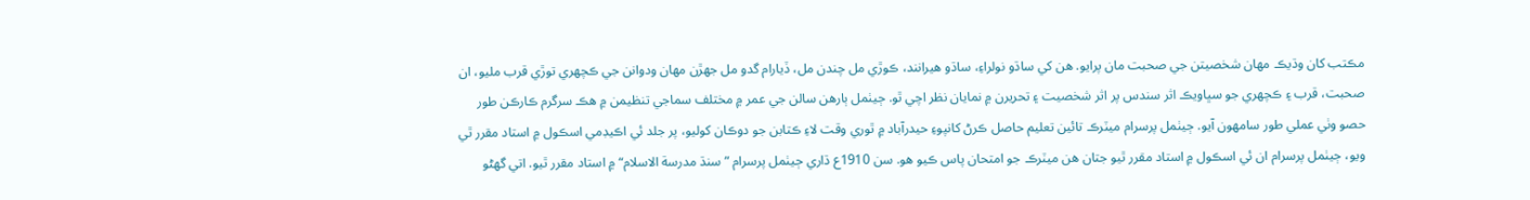مڪتب کان وڌيڪ مھان شخصيتن جي صحبت مان پرايو. ھن کي ساڌو نولراءِ، ساڌو ھيرانند، ڪوڙي مل چندن مل، ڏيارام گدو مل جھڙن مھان ودوانن جي ڪچھري توڙي قرب مليو، ان صحبت، قرب ۽ ڪچھري جو سڀاويڪ اثر سندس پر اثر شخصيت ۽ تحريرن ۾ نمايان نظر اچي ٿو. ڄيٺمل ٻارھن سالن جي عمر ۾ مختلف سماجي تنظيمن ۾ ھڪ سرگرم ڪارڪن طور حصو وٺي عملي طور سامھون آيو. ڄيٺمل پرسرام ميٽرڪ تائين تعليم حاصل ڪرڻ کانپوءِ حيدرآباد ۾ ٿوري وقت لاءِ ڪتابن جو دوڪان کوليو، پر جلد ئي اڪيڊمي اسڪول ۾ استاد مقرر ٿي ويو، ڄيٺمل پرسرام ان ئي اسڪول ۾ استاد مقرر ٿيو جتان ھن ميٽرڪ جو امتحان پاس ڪيو ھو. سن 1910ع ڌاري ڄيٺمل پرسرام ”سنڌ مدرسة الاسلام“ ۾ استاد مقرر ٿيو. اتي گهڻو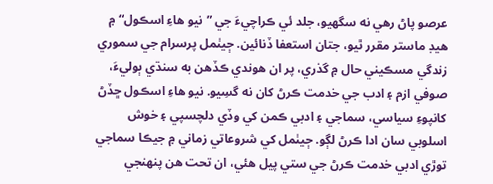عرصو پاڻ رھي نه سگهيو، جلد ئي ڪراچيءَ جي ”نيو ھاءِ اسڪول“ ۾ ھيڊ ماستر مقرر ٿيو، جتان استعفا ڏنائين. ڄيٺمل پرسرام جي سموري زندگي مسڪيني حال ۾ گذري، پر ان ھوندي ڪڏھن به سنڌي ٻوليءَ، صوفي ازم ۽ ادب جي خدمت ڪرڻ کان نه گسِيو. نيو ھاءِ اسڪول ڇڏڻ کانپوءِ سياسي، سماجي ۽ ادبي ڪمن کي وڏي دلچسپي ۽ خوش اسلوبي سان ادا ڪرڻ لڳو. ڄيٺمل کي شروعاتي زماني ۾ جيڪا سماجي توڙي ادبي خدمت ڪرڻ جي ستي پيل ھئي، ان تحت ھن پنھنجي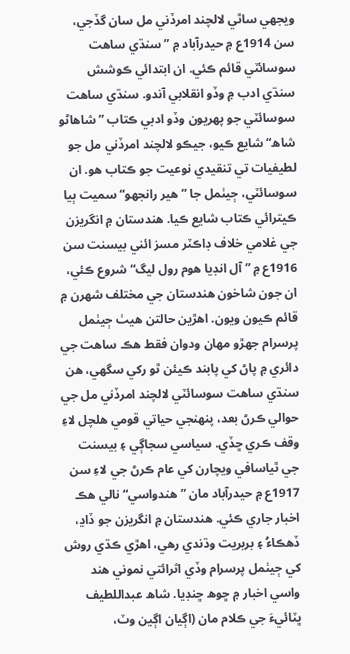ويجهي ساٿي لالچند امرڏني مل سان گڏجي، سن 1914ع ۾ حيدرآباد ۾ ”سنڌي ساھت سوسائٽي قائم ڪئي. ان ابتدائي ڪوشش سنڌي ادب ۾ وڏو انقلابي آندو. سنڌي ساھت سوسائٽي جو پھريون وڏو ادبي ڪتاب ”شاھاڻو شاھ“ شايع ڪيو، جيڪو لالچند امرڏني مل جو لطيفيات تي تنقيدي نوعيت جو ڪتاب ھو. ان سوسائٽي، ڄيٺمل جا ”ھير رانجهو“ سميت ٻيا ڪيترائي ڪتاب شايع ڪيا. ھندستان ۾ انگريزن جي غلامي خلاف ڊاڪٽر مسز ائني بيسنت سن 1916ع ۾ ”آل انڊيا ھوم رول ليگ“ شروع ڪئي، ان جون شاخون ھندستان جي مختلف شھرن ۾ قائم ڪيون ويون. اھڙين حالتن ھيٺ ڄيٺمل پرسرام جھڙو مھان ودوان فقط ھڪ ساھت جي دائري ۾ پاڻ کي پابند ڪيئن ٿو رکي سگهي، ھن سنڌي ساھت سوسائٽي لالچند امرڏني مل جي حوالي ڪرڻ بعد، پنھنجي حياتي قومي ھلچل لاءِ وقف ڪري ڇڏي. سياسي سجاڳي ۽ بيسنت جي ٿياسافي ويچارن کي عام ڪرڻ جي لاءِ سن 1917ع ۾ حيدرآباد مان ” ھندواسي“ نالي ھڪ اخبار جاري ڪئي. ھندستان ۾ انگريزن جو ڏاڍ، ڏھڪاءُ ۽ بربريت وڌندي رھي، اھڙي ڪڌي روش کي ڄيٺمل پرسرام وڏي اثرائتي نموني ھند واسي اخبار ۾ ڇوھ ڇنڊيا. شاھ عبداللطيف ڀٽائيءَ جي ڪلام مان (اڳيان اڳين وٽ،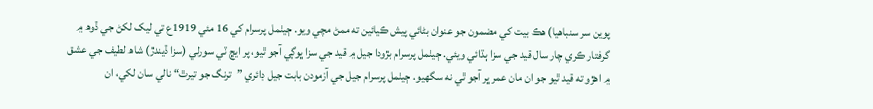پوين سر سنباھيا) ھڪ بيت کي مضمون جو عنوان بڻائي پيش ڪيائين ته ممڻ مچي ويو. ڄيٺمل پرسرام کي 16 مئي 1919ع تي ليک لکڻ جي ڏوھ ۾ گرفتار ڪري چار سال قيد جي سزا ٻڌائي ويئي. ڄيٺمل پرسرام بڙودا جيل ۾ قيد جي سزا ڀوڳي آجو ٿيو، پر ايڇ ٽي سورلي (سزا ڏيندڙ) شاھ لطيف جي عشق ۾ اھڙو ته قيد ٿيو جو ان مان عمر ڀر آجو ٿي نه سگهيو. ڄيٺمل پرسرام جيل جي آزمودن بابت جيل ڊائري ”ترنگ جو تيرٿ“ نالي سان لکي، ان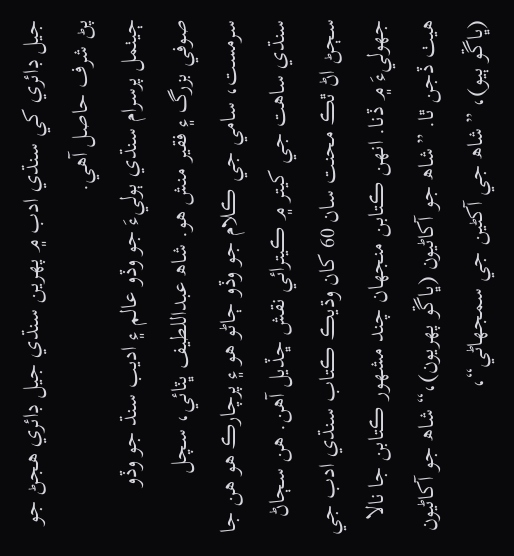جيل ڊائري کي سنڌي ادب ۾ پھرين سنڌي جيل ڊائري ھجڻ جو پڻ شرف حاصل آھي.
ڄيٺمل پرسرام سنڌي ٻوليءَ جو وڏو عالم ۽ اديب سنڌ جو وڏو صوفي بزرگ ۽ فقير منش ھو. شاھ عبداللطيف ڀٽائي، سچل سرمست، سامي جي ڪلام جو وڏو ڄاڻو ھو ۽ پرچارڪ ھو ھن جا سنڌي ساھت جي کيتر ۾ ڪيترائي نقش ڇڏيل آھن. ھن سڄاڻ سڄڻ اڻ ٿڪ محنت سان 60 کان وڌيڪ ڪتاب سنڌي ادب جي جهوليءَ ۾ ڏنا. انھن ڪتابن منجهان چند مشھور ڪتابن جا نالا ھيٺ ڏجن ٿا. ”شاھ جو آکاڻيون (ڀاڱو پھريون)،“ شاھ جو آکاڻيون (ڀاڱو ٻيو)، ”شاھ جي آکڻين جي سمجهاڻي“،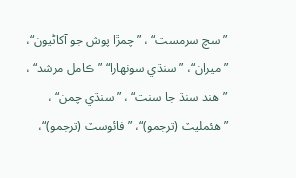”سچ سرمست“ ، ”چمڙا پوش جو آکاڻيون“، ”ميران“، ”سنڌي سونھارا“ ”ڪامل مرشد“ ، ”ھند سنڌ جا سنت“ ، ”سنڌي چمن“ ، ”ھئمليٽ (ترجمو)“، ”فائوسٽ (ترجمو)“،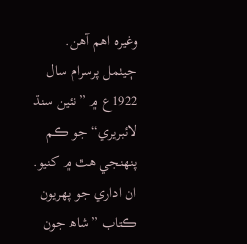وغيرہ اهم آهن.
ڄيٺمل پرسرام سال 1922ع ۾ ”نئين سنڌ لائبريري“ جو ڪم پنھنجي ھٿ ۾ کنيو. ان اداري جو پھريون ڪتاب ”شاھ جون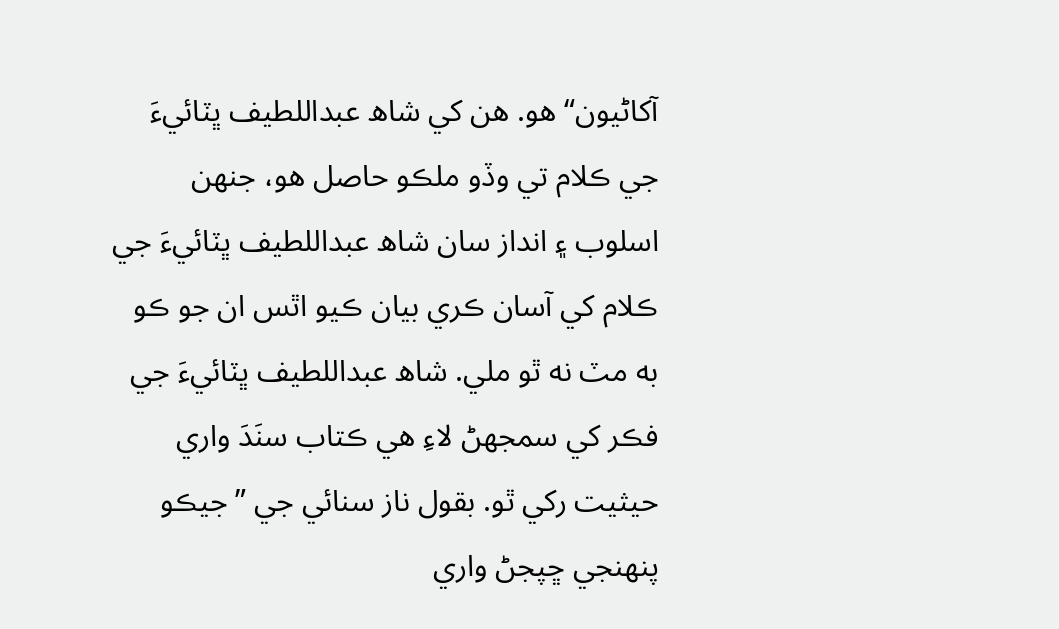آکاڻيون“ ھو. ھن کي شاھ عبداللطيف ڀٽائيءَ جي ڪلام تي وڏو ملڪو حاصل ھو، جنھن اسلوب ۽ انداز سان شاھ عبداللطيف ڀٽائيءَ جي ڪلام کي آسان ڪري بيان ڪيو اٿس ان جو ڪو به مٽ نه ٿو ملي. شاھ عبداللطيف ڀٽائيءَ جي فڪر کي سمجهڻ لاءِ ھي ڪتاب سنَدَ واري حيثيت رکي ٿو. بقول ناز سنائي جي ”جيڪو پنھنجي ڇپجڻ واري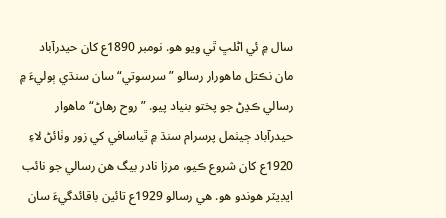سال ۾ ئي اڻلڀ ٿي ويو ھو. نومبر 1890ع کان حيدرآباد مان نڪتل ماھورار رسالو ”سرسوتي“ سان سنڌي ٻوليءَ ۾ رسالي ڪڍڻ جو پختو بنياد پيو. ”روح رھاڻ“ ماھوار حيدرآباد ڄيٺمل پرسرام سنڌ ۾ ٿياسافي کي زور وٺائڻ لاءِ 1920ع کان شروع ڪيو، مرزا نادر بيگ ھن رسالي جو نائب ايڊيٽر ھوندو ھو. ھي رسالو 1929ع تائين باقائدگيءَ سان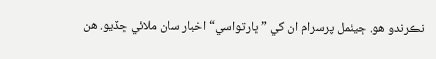نڪرندو ھو. ڄيٺمل پرسرام ان کي ”ڀارتواسي“ اخبار سان ملائي ڇڏيو. ھن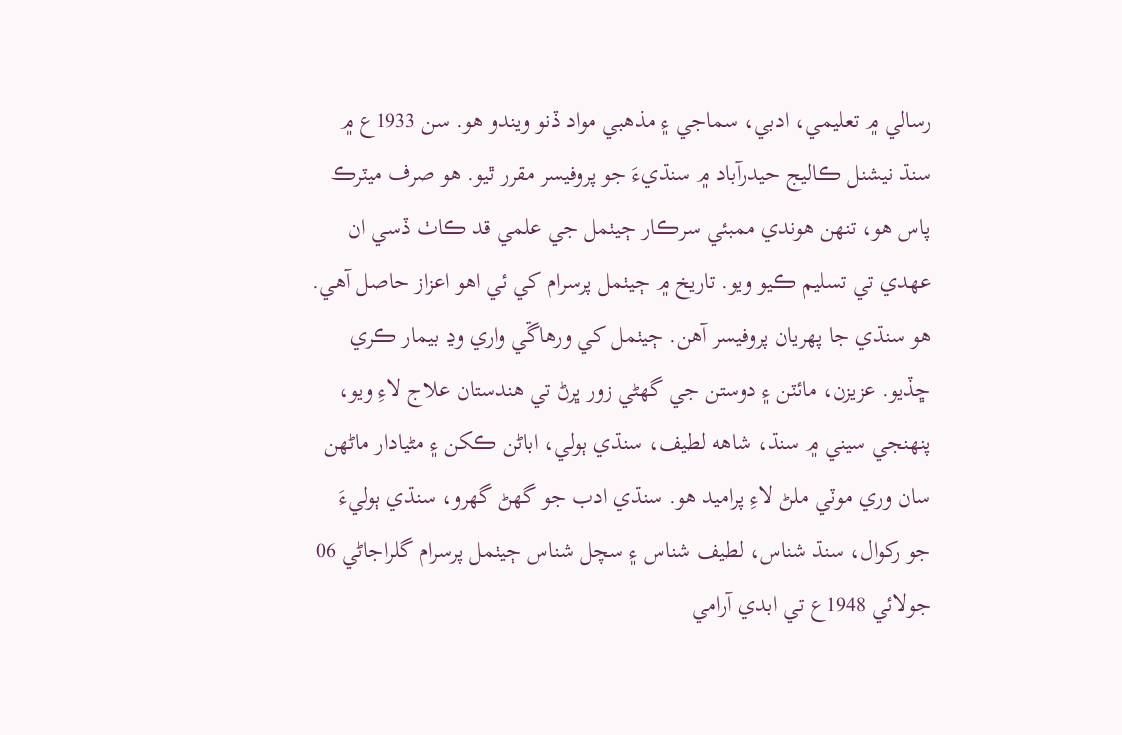رسالي ۾ تعليمي، ادبي، سماجي ۽ مذھبي مواد ڏنو ويندو ھو. سن 1933ع ۾ سنڌ نيشنل ڪاليج حيدرآباد ۾ سنڌيءَ جو پروفيسر مقرر ٿيو. هو صرف ميٽرڪ پاس هو، تنهن هوندي ممبئي سرڪار ڄيٺمل جي علمي قد ڪاٺ ڏسي ان عهدي تي تسليم ڪيو ويو. تاريخ ۾ ڄيٺمل پرسرام کي ئي اھو اعزاز حاصل آھي. ھو سنڌي جا پھريان پروفيسر آھن. ڄيٺمل کي ورهاڱي واري وڍ بيمار ڪري ڇڏيو. عزيزن، مائٽن ۽ دوستن جي گھڻي زور ڀرڻ تي هندستان علاج لاءِ ويو، پنهنجي سيني ۾ سنڌ، شاهه لطيف، سنڌي ٻولي، اباڻن ڪکن ۽ مڻيادار ماڻهن سان وري موٽي ملڻ لاءِ پراميد هو. سنڌي ادب جو گھڻ گھرو، سنڌي ٻوليءَ جو رکوال، سنڌ شناس، لطيف شناس ۽ سچل شناس ڄيٺمل پرسرام گلراجاڻي 06 جولائي 1948ع تي ابدي آرامي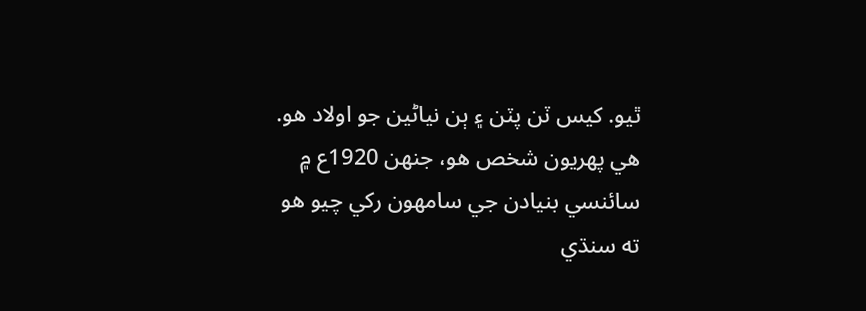ٿيو. کيس ٽن پٽن ۽ ٻن نياڻين جو اولاد ھو.
ھي پھريون شخص ھو، جنھن 1920ع ۾ سائنسي بنيادن جي سامھون رکي چيو ھو ته سنڌي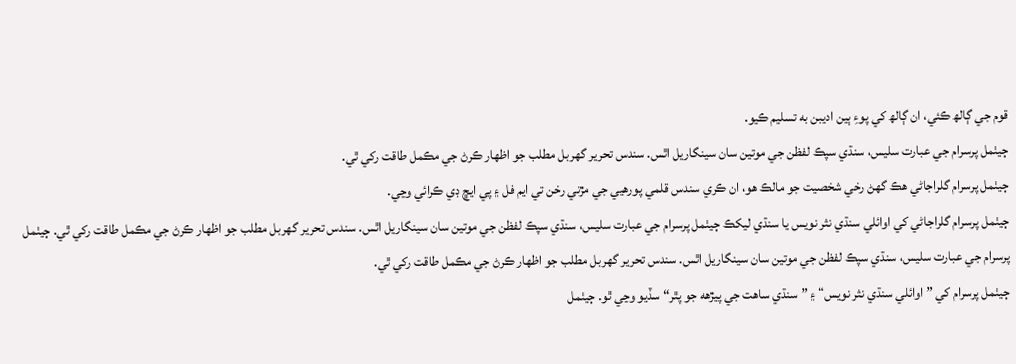قوم جي ڳالھ ڪئي، ان ڳالھ کي پوءِ ٻين اديبن به تسليم ڪيو.
ڄيٺمل پرسرام جي عبارت سليس، سنڌي سپڪ لفظن جي موتين سان سينگاريل اٿس. سندس تحرير گھربل مطلب جو اظهار ڪرڻ جي مڪمل طاقت رکي ٿي.
ڄيٺمل پرسرام گلراجاڻي ھڪ گهڻ رخي شخصيت جو مالڪ ھو، ان ڪري سندس قلمي پورھيي جي مڙني رخن تي ايم فل ۽ پي ايڇ ڊي ڪرائي وڃي.
ڄيٺمل پرسرام گلراجاڻي کي اوائلي سنڌي نثر نويس يا سنڌي ليکڪ ڄيٺمل پرسرام جي عبارت سليس، سنڌي سپڪ لفظن جي موتين سان سينگاريل اٿس. سندس تحرير گھربل مطلب جو اظهار ڪرڻ جي مڪمل طاقت رکي ٿي. ڄيٺمل پرسرام جي عبارت سليس، سنڌي سپڪ لفظن جي موتين سان سينگاريل اٿس. سندس تحرير گھربل مطلب جو اظهار ڪرڻ جي مڪمل طاقت رکي ٿي.
ڄيٺمل پرسرام کي ”اوائلي سنڌي نثر نويس“ ۽ ”سنڌي ساهت جي پيڙهه جو پٿر“ سڏيو وڃي ٿو. ڄيٺمل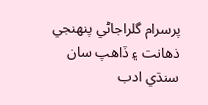پرسرام گلراجاڻي پنھنجي ذھانت ۽ ڏاھپ سان سنڌي ادب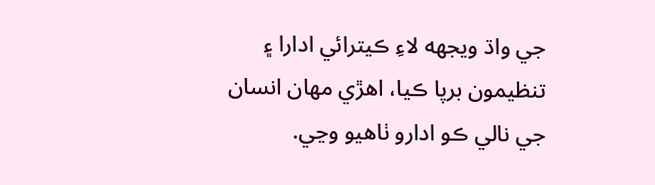جي واڌ ويجهه لاءِ ڪيترائي ادارا ۽ تنظيمون برپا ڪيا، اھڙي مھان انسان جي نالي ڪو ادارو ٺاھيو وڃي.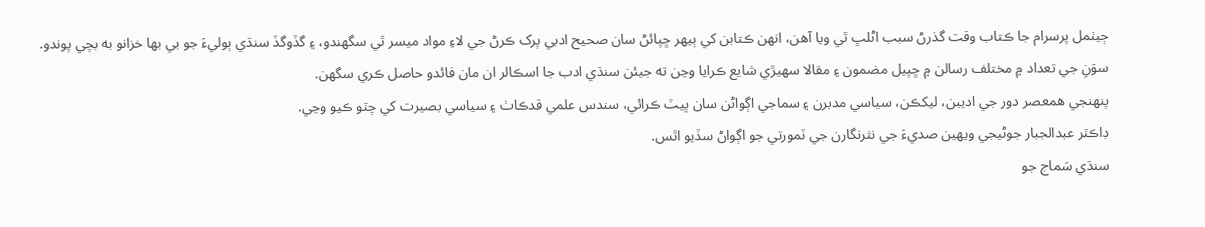ڄيٺمل پرسرام جا ڪتاب وقت گذرڻ سبب اڻلڀ ٿي ويا آھن، انھن ڪتابن کي ٻيھر ڇپائڻ سان صحيح ادبي پرک ڪرڻ جي لاءِ مواد ميسر ٿي سگهندو، ۽ گڏوگڏ سنڌي ٻوليءَ جو بي بھا خزانو به بچي پوندو.
سوَنِ جي تعداد ۾ مختلف رسالن ۾ ڇپيل مضمون ۽ مقالا سھيڙي شايع ڪرايا وڃن ته جيئن سنڌي ادب جا اسڪالر ان مان فائدو حاصل ڪري سگهن.
پنھنجي ھمعصر دور جي اديبن، ليکڪن، سياسي مدبرن ۽ سماجي اڳواڻن سان ڀيٽ ڪرائي، سندس علمي قدڪاٺ ۽ سياسي بصيرت کي چٽو ڪيو وڃي.
ڊاڪٽر عبدالجبار جوڻيجي ويهين صديءَ جي نثرنگارن جي ٽمورتي جو اڳواڻ سڏيو اٿس.
سنڌي سَماج جو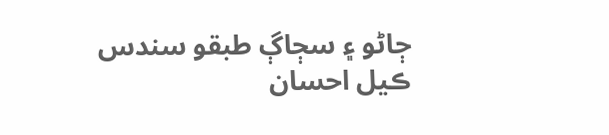ڄاڻو ۽ سڄاڳ طبقو سندس ڪيل احسان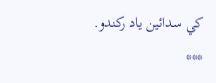کي سدائين ياد رکندو.
***